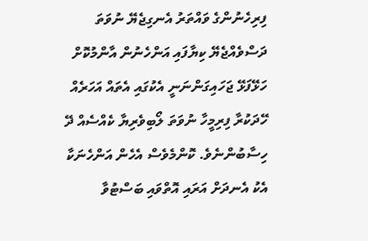ފިރިހެނުންގެ ވައްތަރު އެނގިޖެޔޭ ނުވަތަ ދަސްވެއްޖެޔޭ ކިޔާފައި އަންހެނުން އާންމުކޮށް ހަޅޭފަޅޭ ޖަހައިގަންނަނީ އެކުގައި އެތައް އަހަރެއް ހޭދަކުރާ ފިރިމީހާ ނުވަތަ ލޯބިވެރިޔާ ކެއްސެއް ދޭ ހިސާބުންނެވެ. ކޮންމެވެސް އެހެން އަންހެނަކާ އެކު އެނދަށް އަރައި އޮތްވައި ބަސްޓުވާ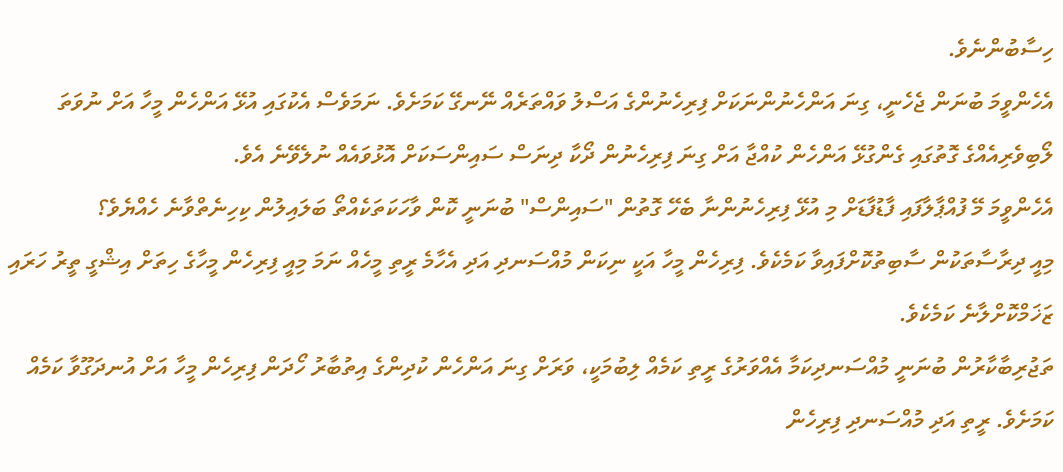ހިސާބުންނެވެ.
އެހެންވީމަ ބުނަން ޖެހެނީ، ގިނަ އަންހެނުންނަކަށް ފިރިހެނުންގެ އަސްލު ވައްތަރެއް ނޭނގޭ ކަމަށެވެ. ނަމަވެސް އެކުގައި އުޅޭ އަންހެން މީހާ އަށް ނުވަތަ ލޯބިވެރިއެއްގެ ގޮތުގައި ގެންގުޅޭ އަންހެން ކުއްޖާ އަށް ގިނަ ފިރިހެނުން ދޯކާ ދިނަސް ސައިންސަކަށް އޮޅުވައެއް ނުލެވޭނެ އެވެ.
އެހެންވީމަ މޭ ފުއްޕާލާފައި ފާޑުފާޑަށް މި އުޅޭ ފިރިހެނުންނާ ބެހޭ ގޮތުން "ސައިންސް" ބުނަނީ ކޮން ވާހަކަތަކެއްތޯ ބަލައިލުން ކިހިނެތްވާނެ ހެއްޔެވެ؟
މިއީ ދިރާސާތަކުން ސާބިތުކޮށްފައިވާ ކަމެކެވެ. ފިރިހެން މީހާ އަކީ ނިކަން މުއްސަނދި އަދި އެހާމެ ރީތި މީހެއް ނަމަ މިއީ ފިރިހެން މީހާގެ ހިތަށް އިޝްގީ ތީރު ހަރައި ޒަޚަމްކޮށްލާނެ ކަމެކެވެ.
ތަޖުރިބާކާރުން ބުނަނީ މުއްސަނދިކަމާ އެއްވަރުގެ ރީތި ކަމެއް ލިބުމަކީ، ވަރަށް ގިނަ އަންހެން ކުދިންގެ އިތުބާރު ހޯދަން ފިރިހެން މީހާ އަށް އުނދަގޫވާ ކަމެއް ކަމަށެވެ. ރީތި އަދި މުއްސަނދި ފިރިހެން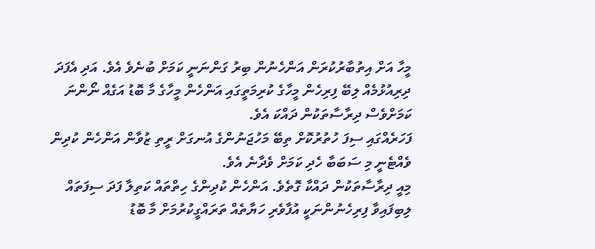މީހާ އަށް އިތުބާރުކުރަން އަންހެނުން ބިރު ގަންނަނީ ކަމަށް ބުނެވެ އެވެ. އަދި އެފަދަ ދިރިއުޅުމެއް ލިބޭ ފިރިހެން މީހާގެ ކުރިމަތީގައި އަންހެން މީހާގެ މާ ބޮޑު އަގެއް ނޯންނަ ކަމަށްވެސް ދިރާސާތަކުން ދައްކަ އެވެ.
ފަހަރެއްގައި ސިފަ ހުތުރުކޮށް ތިބޭ މަހުޖަނުންގެ އުނގަށް ރީތި ޒުވާން އަންހެން ކުދިން ވެއްޓެނީ މި ސަބަބާ ހެދި ކަމަށް ވެދާނެ އެވެ.
މިއީ ދިރާސާތަކުން ދައްކާ ގޮތެވެ. އަންހެން ކުދިންގެ ހިތްތައް ކަތިލާ ފަދަ ސިފަތައް ލިބިފައިވާ ފިރިހެނުންނަކީ އުފާވެރި ހަޔާތެއް ތަރައްގީކުރުމަށް މާ ބޮޑު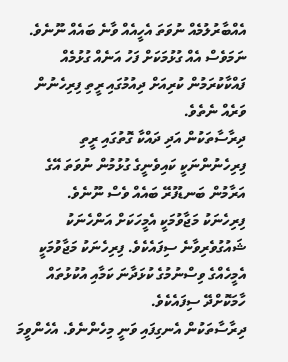އެއްބާރުލުމެއް ނުވަތަ އެހީއެއް ވާނެ ބައެއް ނޫނެވެ. ނަމަވެސް އެއް ގުޅުމަކަށް ފަހު އަނެއް ގުޅުމެއް ފައްކާކުރަމުން ކުރިއަށް ދިއުމުގައި ރީތި ފިރިހެނުން ވަރެއް ނެތެވެ.
ދިރާސާތަކުން އަދި ދައްކާ ގޮތުގައި ރީތި ފިރިހެނުންނަކީ ކައިވެނީގެ ގުޅުމުން ނުވަތަ އޭގެ އަރާމުން ބަނޑުފުރޭ ބައެއް ވެސް ނޫނެވެ.
ފިރިހެނަކު މަޖާވުމަކީ އެމީހަކަށް އަންހެނަކު ޝައުގުވެރިވާނެ ސިފައެކެވެ. ފިރިހެނަކު މަޖާވުމަކީ އެމީހެއްގެ ވިސްނުމުގެ ކުޅަދާނަ ކަމާއި އުކުޅުތައް ހާމަކޮށްދޭ ސިފައެކެވެ.
ދިރާސާތަކުން އެނގިފައި ވަނީ މިހެންނެވެ. އެހެންވީމަ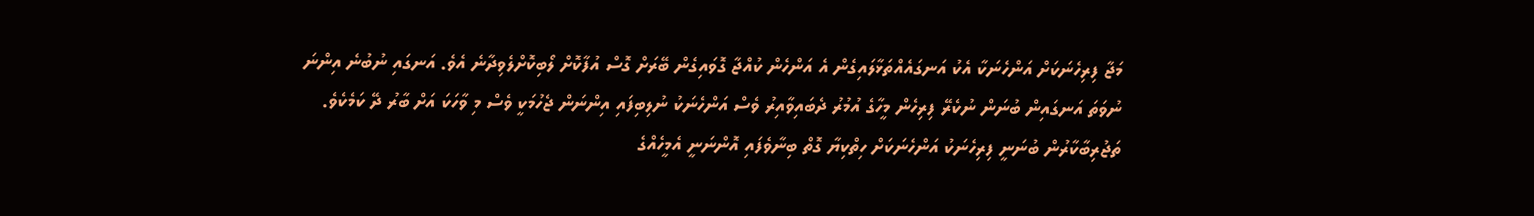މަޖާ ފިރިހެނަކަށް އަންހެނަކާ އެކު އަނގައެއްތަޅާލައިގެން އެ އަންހެން ކުއްޖާ ގޮވައިގެން ބޭރަށް ގޮސް އުފާކޮށް ލޯބިކޮށްލެވިދާނެ އެވެ. އަނގައި ނުބުނެ އިންނަ ނުވަތަ އަނގައިން ބުނަން ނުކެރޭ ފިރިހެން މީހާގެ އުމުރު ދެބައިވާއިރު ވެސް އަންހެނަކު ނުލިބިފައި އިންނަން ޖެހުމަކީ ވެސް މި ވާހަކަ އަށް ބާރު ދޭ ކަމެކެވެ.
ތަޖުރިބާކާރުން ބުނަނީ ފިރިހެނަކު އަންހެނަކަށް ހިތްކިޔާ ގޮތް ބިނާވެފައި އޮންނަނީ އެމީހެއްގެ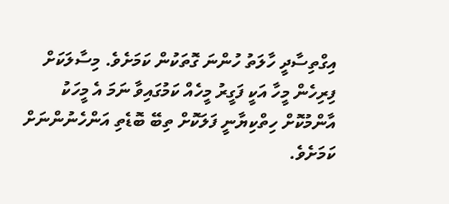އިގްތިސާދީ ހާލަތު ހުންނަ ގޮތަކުން ކަމަށެވެ. މިސާލަކަށް ފިރިހެން މީހާ އަކީ ފަގީރު މީހެއް ކަމުގައިވާ ނަމަ އެ މީހަކު އާންމުކޮށް ހިތްކިޔާނީ ފަލަކޮށް ތިބޭ ބޮޑެތި އަންހެނުންނަށް ކަމަށެވެ.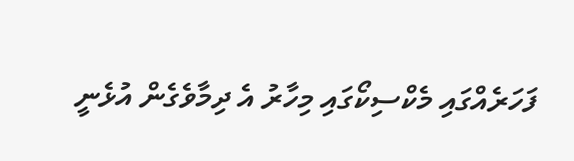ފަހަރެއްގައި މެކްސިކޯގައި މިހާރު އެ ދިމާވެގެން އުޅެނީ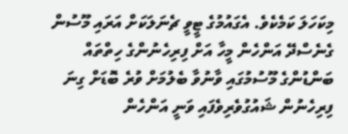މިކަހަލަ ކަމެކެވެ. އެގައުމުގެ ޓީވީ ޗެނަލަކަށް އަރައި މޫސުން ގެނެސްދޭ އަންހެން މީހާ އަށް ފިރިހެނުންގެ ހިތްތައް ބަންޑުންގެ މޫސުމުގައި ވާނުވާ ބެލުމަށް ވުރެ ބޮޑަށް ގިނަ ފިރިހެނުން ޝައުގުވެރިވެފައި ވަނީ އަންހެން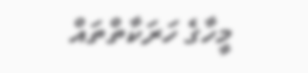މީހާގެ ހަރަކާތްތައް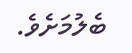ބެލުމަށެވެ.